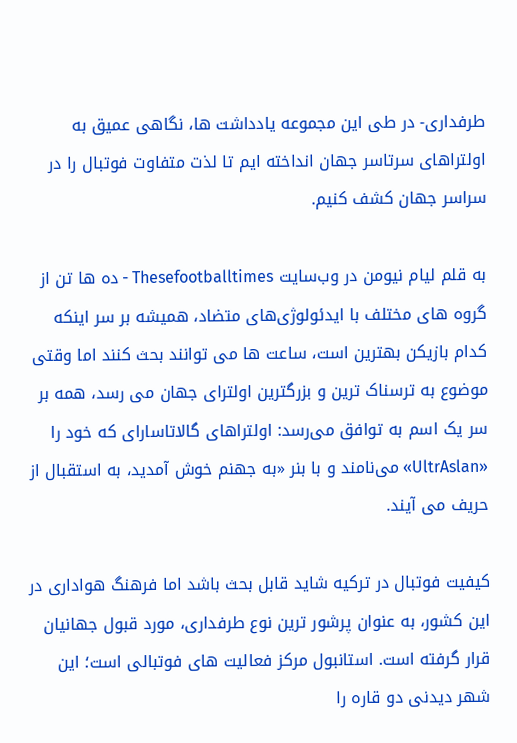طرفداری- در طی این مجموعه یادداشت ها، نگاهی عمیق به اولتراهای سرتاسر جهان انداخته ایم تا لذت متفاوت فوتبال را در سراسر جهان کشف کنیم.

به قلم لیام نیومن در وب‌سایت Thesefootballtimes - ده ها تن از گروه های مختلف با ایدئولوژی‌های متضاد، همیشه بر سر اینکه کدام بازیکن بهترین است، ساعت ها می توانند بحث کنند اما وقتی موضوع به ترسناک ترین و بزرگترین اولترای جهان می رسد، همه بر سر یک اسم به توافق می‌رسد: اولتراهای گالاتاسارای که خود را «UltrAslan» می‌نامند و با بنر «به جهنم خوش آمدید، به استقبال از حریف می آیند.

کیفیت فوتبال در ترکیه شاید قابل بحث باشد اما فرهنگ هواداری در این کشور، به عنوان پرشور ترین نوع طرفداری، مورد قبول جهانیان قرار گرفته است. استانبول مرکز فعالیت های فوتبالی است؛ این شهر دیدنی دو قاره را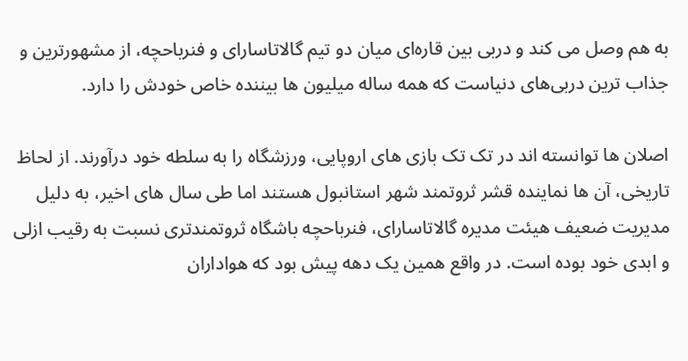به هم وصل می کند و دربی بین قاره‌ای میان دو تیم گالاتاسارای و فنرباحچه، از مشهورترین و جذاب ترین دربی‌های دنیاست که همه ساله میلیون ها بیننده خاص خودش را دارد.

اصلان ها توانسته اند در تک تک بازی های اروپایی، ورزشگاه را به سلطه خود درآورند. از لحاظ تاریخی، آن ها نماینده قشر ثروتمند شهر استانبول هستند اما طی سال های اخیر، به دلیل مدیریت ضعیف هیئت مدیره گالاتاسارای، فنرباحچه باشگاه ثروتمندتری نسبت به رقیب ازلی و ابدی خود بوده است. در واقع همین یک دهه پیش بود که هواداران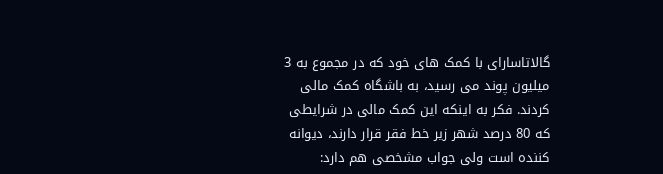گالاتاسارای با کمک های خود که در مجموع به 3 میلیون پوند می رسید، به باشگاه کمک مالی کردند. فکر به اینکه این کمک مالی در شرایطی که 80 درصد شهر زیر خط فقر قرار دارند، دیوانه کننده است ولی جواب مشخصی هم دارد: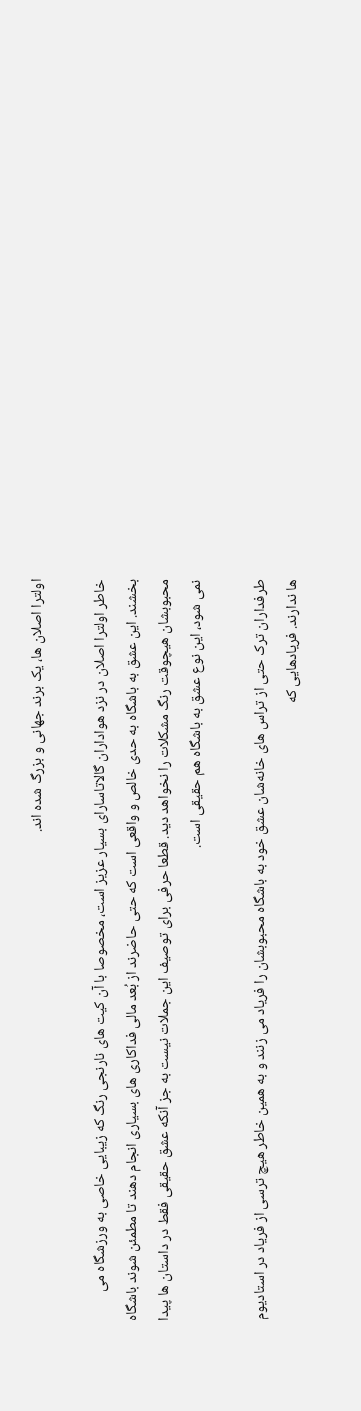اولترا اصلان ها، یک برند جهانی و بزرگ شده اند.

خاطر اولترا اصلان در نزد هواداران گالاتاسارای بسیار عزیز است، مخصوصا با آن کیت های نارنجی رنگ که زیبایی خاصی به ورزشگاه می بخشند. این عشق به باشگاه به حدی خالص و واقعی است که حتی حاضرند از بُعد مالی فداکاری های بسیاری انجام دهند تا مطمئن شوند باشگاه محبوبشان هیچوقت رنگ مشکلات را نخواهد دید. قطعا حرفی برای توصیف این جملات نیست به جز آنکه عشق حقیقی فقط در داستان ها پیدا نمی شود، این نوع عشق به باشگاه هم حقیقی است.

طرفداران ترک حتی از تراس های خانه‌شان عشق خود به باشگاه محبوبشان را فریاد می زنند و به همین خاطر هیچ ترسی از فریاد در استادیوم ها ندارند. فریادهایی که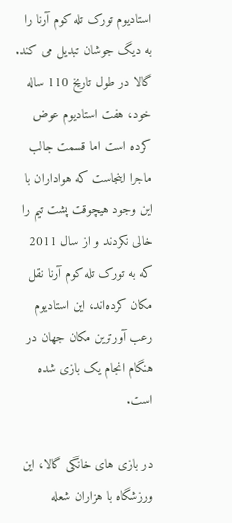استادیوم تورک تله کوم آرنا را به دیگ جوشان تبدیل می کند. گالا در طول تاریخ 110 ساله خود، هفت استادیوم عوض کرده است اما قسمت جالب ماجرا اینجاست که هواداران با این وجود هیچوقت پشت تیم را خالی نکردند و از سال 2011 که به تورک تله کوم آرنا نقل مکان کرده‌اند، این استادیوم رعب آورترین مکان جهان در هنگام انجام یک بازی شده است.

در بازی های خانگی گالا، این ورزشگاه با هزاران شعله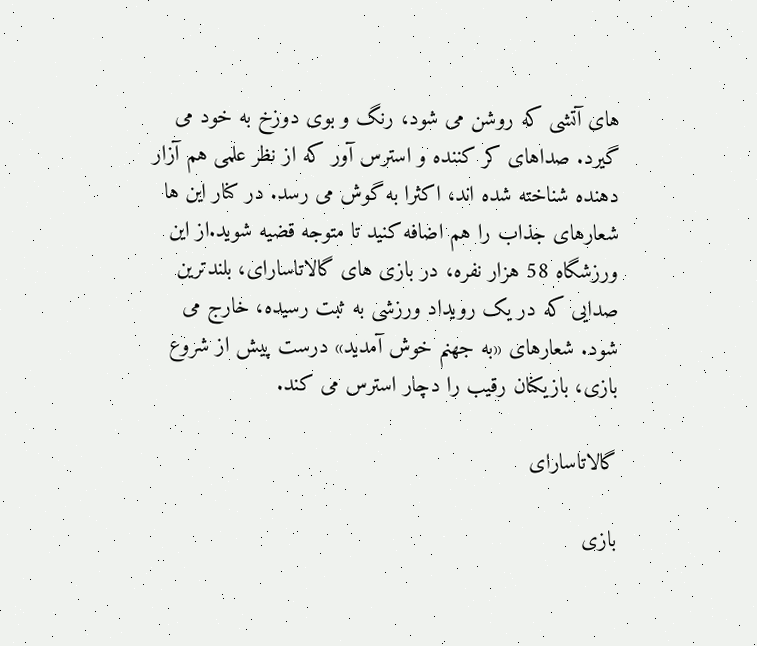های آتشی که روشن می شود، رنگ و بوی دوزخ به خود می گیرد. صداهای کر کننده و استرس آور که از نظر علمی هم آزار دهنده شناخته شده اند، اکثرا به گوش می رسد. در کنار این ها شعارهای جذاب را هم اضافه کنید تا متوجه قضیه شوید.از این ورزشگاه 58 هزار نفره، در بازی های گالاتاسارای، بلندترین صدایی که در یک رویداد ورزشی به ثبت رسیده، خارج می شود. شعارهای «به جهنم خوش آمدید» درست پیش از شروع بازی، بازیکنان رقیب را دچار استرس می کند.

گالاتاسارای

بازی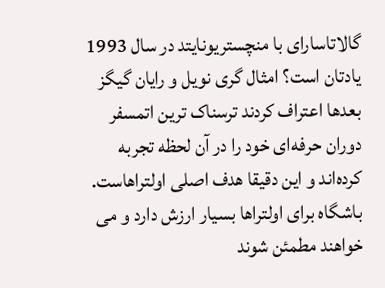گالاتاسارای با منچستریونایتد در سال 1993 یادتان است؟ امثال گری نویل و رایان گیگز بعدها اعتراف کردند ترسناک ترین اتمسفر دوران حرفه‌ای خود را در آن لحظه تجربه کرده‌اند و این دقیقا هدف اصلی اولتراهاست. باشگاه برای اولتراها بسیار ارزش دارد و می خواهند مطمئن شوند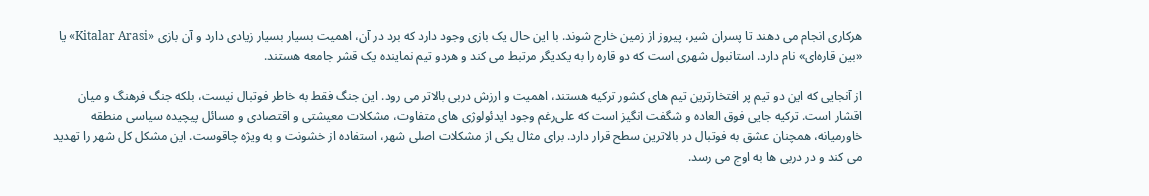هرکاری انجام می دهند تا پسران شیر، پیروز از زمین خارج شوند. با این حال یک بازی وجود دارد که برد در آن، اهمیت بسیار بسیار زیادی دارد و آن بازی «Kitalar Arasi» یا «بین قاره‌ای» نام دارد. استانبول شهری است که دو قاره را به یکدیگر مرتبط می کند و هردو تیم نماینده یک قشر جامعه هستند.

از آنجایی که این دو تیم پر افتخارترین تیم های کشور ترکیه هستند، اهمیت و ارزش دربی بالاتر می رود. این جنگ فقط به خاطر فوتبال نیست، بلکه جنگ فرهنگ و میان اقشار است. ترکیه جایی فوق العاده و شگفت انگیز است که علی‌رغم وجود ایدئولوژی های متفاوت، مشکلات معیشتی و اقتصادی و مسائل پیچیده سیاسی منطقه خاورمیانه، همچنان عشق به فوتبال در بالاترین سطح قرار دارد. برای مثال یکی از مشکلات اصلی شهر، استفاده از خشونت و به ویژه چاقوست. این مشکل کل شهر را تهدید می کند و در دربی ها به اوج می رسد.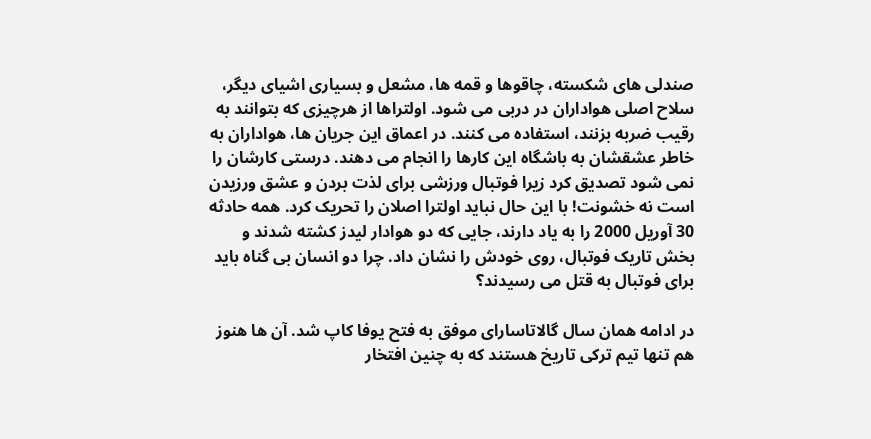صندلی های شکسته، چاقوها و قمه ها، مشعل و بسیاری اشیای دیگر، سلاح اصلی هواداران در دربی می شود. اولتراها از هرچیزی که بتوانند به رقیب ضربه بزنند، استفاده می کنند. در اعماق این جریان ها، هواداران به خاطر عشقشان به باشگاه این کارها را انجام می دهند. درستی کارشان را نمی شود تصدیق کرد زیرا فوتبال ورزشی برای لذت بردن و عشق ورزیدن است نه خشونت! با این حال نباید اولترا اصلان را تحریک کرد. همه حادثه 30 آوریل 2000 را به یاد دارند، جایی که دو هوادار لیدز کشته شدند و بخش تاریک فوتبال، روی خودش را نشان داد. چرا دو انسان بی گناه باید برای فوتبال به قتل می رسیدند؟

در ادامه همان سال گالاتاسارای موفق به فتح یوفا کاپ شد. آن ها هنوز هم تنها تیم ترکی تاریخ هستند که به چنین افتخار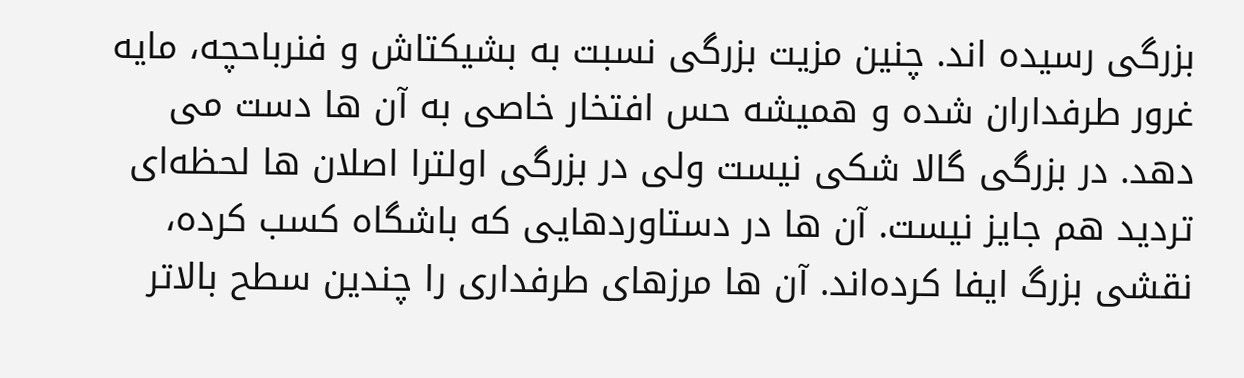بزرگی رسیده اند. چنین مزیت بزرگی نسبت به بشیکتاش و فنرباحچه، مایه غرور طرفداران شده و همیشه حس افتخار خاصی به آن ها دست می دهد. در بزرگی گالا شکی نیست ولی در بزرگی اولترا اصلان ها لحظه‌ای تردید هم جایز نیست. آن ها در دستاوردهایی که باشگاه کسب کرده، نقشی بزرگ ایفا کرده‌اند. آن ها مرزهای طرفداری را چندین سطح بالاتر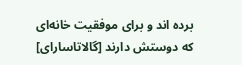برده اند و برای موفقیت خانه‌ای که دوستش دارند [گالاتاسارای]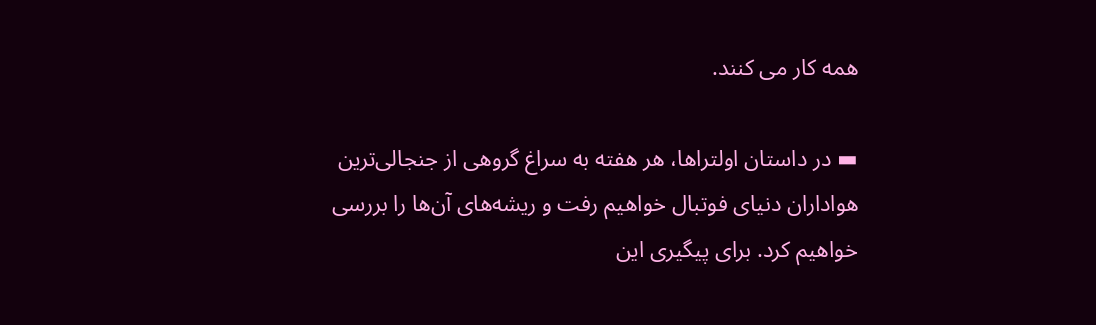همه کار می کنند.

▬ در داستان اولتراها، هر هفته به سراغ گروهی از جنجالی‌ترین هواداران دنیای فوتبال خواهیم رفت و ریشه‌های آن‌ها را بررسی خواهیم کرد. برای پیگیری این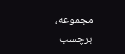مجموعه، برچسب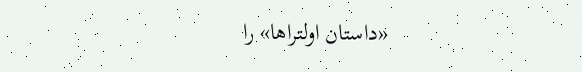«داستان اولتراها» را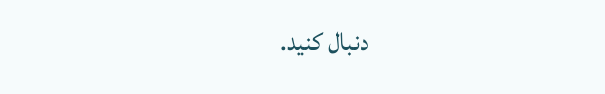دنبال کنید.